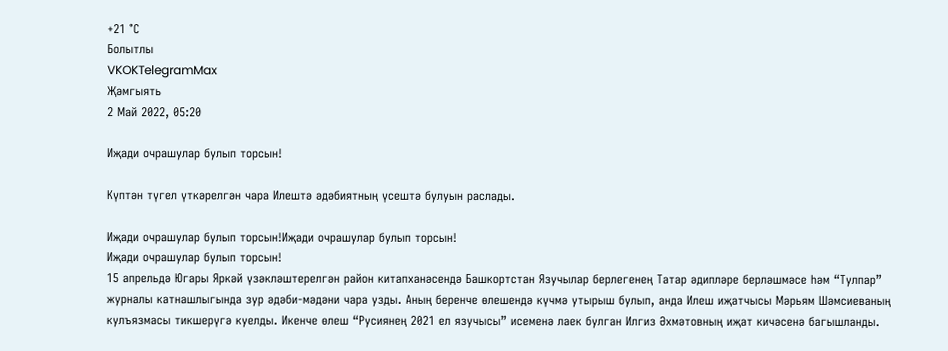+21 °С
Болытлы
VKOKTelegramMax
Җәмгыять
2 Май 2022, 05:20

Иҗади очрашулар булып торсын!

Күптән түгел үткәрелгән чара Илештә әдәбиятның үсештә булуын раслады.

Иҗади очрашулар булып торсын!Иҗади очрашулар булып торсын!
Иҗади очрашулар булып торсын!
15 апрельдә Югары Яркәй үзәкләштерелгән район китапханәсендә Башкортстан Язучылар берлегенең Татар әдипләре берләшмәсе һәм “Тулпар” журналы катнашлыгында зур әдәби-мәдәни чара узды. Аның беренче өлешендә күчмә утырыш булып, анда Илеш иҗатчысы Мәрьям Шәмсиеваның кулъязмасы тикшерүгә куелды. Икенче өлеш “Русиянең 2021 ел язучысы” исеменә лаек булган Илгиз Әхмәтовның иҗат кичәсенә багышланды.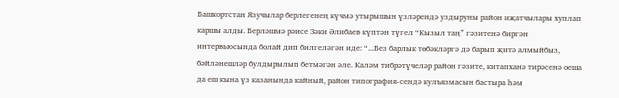Башкортстан Язучылар берлегенең күчмә утырышын үзләрендә уздыруны район иҗатчылары хуплап каршы алды. Берләшмә рәисе Зәки Әлибаев күптән түгел “Кызыл таң” гәзитенә биргән интервьюсында болай дип билгеләгән иде: “...Без барлык төбәкләргә дә барып җитә алмыйбыз, бәйләнешләр булдырылып бетмәгән әле. Каләм тибрәтүчеләр район гәзите, китапханә тирәсенә оеша да еш кына үз казанында кайный, район типография-сендә кулъязмасын бастыра һәм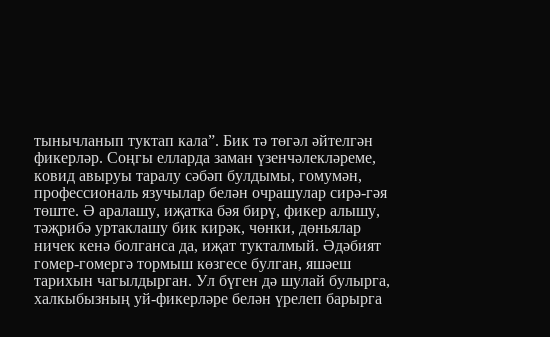тынычланып туктап кала”. Бик тә төгәл әйтелгән фикерләр. Соңгы елларда заман үзенчәлекләреме, ковид авыруы таралу сәбәп булдымы, гомумән, профессиональ язучылар белән очрашулар сирә-гәя төште. Ә аралашу, иҗатка бәя бирү, фикер алышу, тәҗрибә уртаклашу бик кирәк, чөнки, дөньялар ничек кенә болганса да, иҗат тукталмый. Әдәбият гомер-гомергә тормыш көзгесе булган, яшәеш тарихын чагылдырган. Ул бүген дә шулай булырга, халкыбызның уй-фикерләре белән үрелеп барырга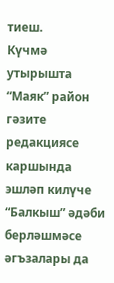тиеш.
Күчмә утырышта “Маяк” район гәзите редакциясе каршында эшләп килүче “Балкыш” әдәби берләшмәсе әгъзалары да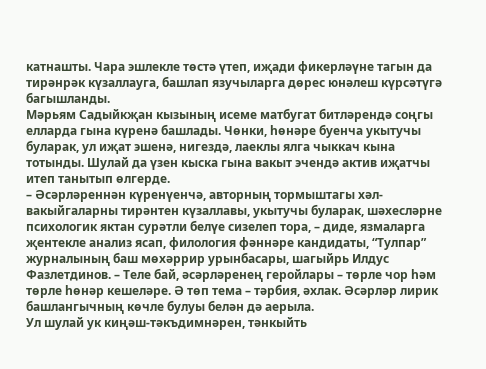катнашты. Чара эшлекле төстә үтеп, иҗади фикерләүне тагын да тирәнрәк күзаллауга, башлап язучыларга дөрес юнәлеш күрсәтүгә багышланды.
Мәрьям Садыйкҗан кызының исеме матбугат битләрендә соңгы елларда гына күренә башлады. Чөнки, һөнәре буенча укытучы буларак, ул иҗат эшенә, нигездә, лаеклы ялга чыккач кына тотынды. Шулай да үзен кыска гына вакыт эчендә актив иҗатчы итеп танытып өлгерде.
– Әсәрләреннән күренүенчә, авторның тормыштагы хәл-вакыйгаларны тирәнтен күзаллавы, укытучы буларак, шәхесләрне психологик яктан сурәтли белүе сизелеп тора, – диде, язмаларга җентекле анализ ясап, филология фәннәре кандидаты, “Тулпар” журналының баш мөхәррир урынбасары, шагыйрь Илдус Фазлетдинов. – Теле бай, әсәрләренең геройлары – төрле чор һәм төрле һөнәр кешеләре. Ә төп тема – тәрбия, әхлак. Әсәрләр лирик башлангычның көчле булуы белән дә аерыла.
Ул шулай ук киңәш-тәкъдимнәрен, тәнкыйть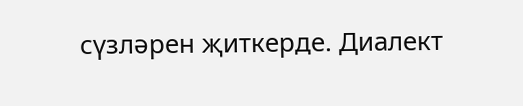сүзләрен җиткерде. Диалект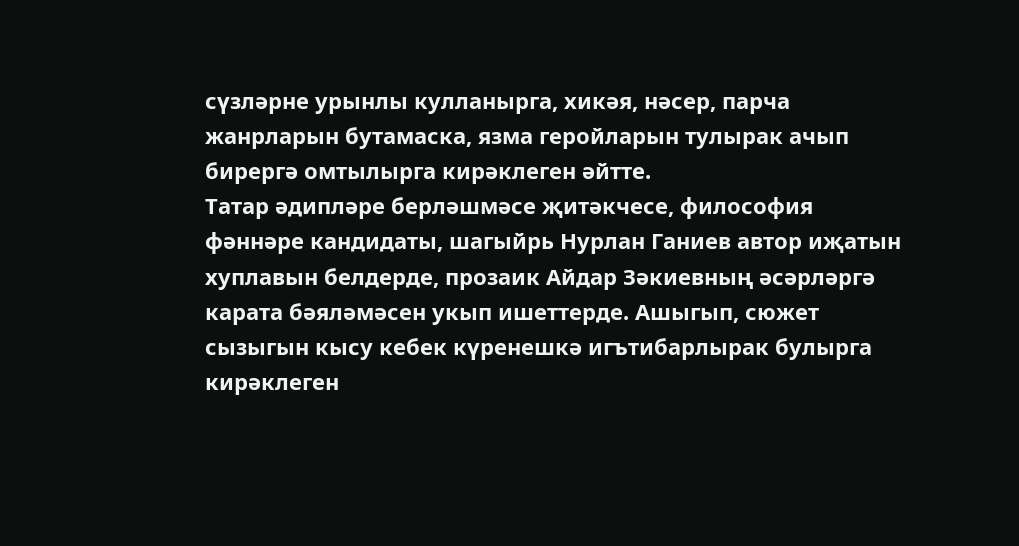сүзләрне урынлы кулланырга, хикәя, нәсер, парча жанрларын бутамаска, язма геройларын тулырак ачып бирергә омтылырга кирәклеген әйтте.
Татар әдипләре берләшмәсе җитәкчесе, философия фәннәре кандидаты, шагыйрь Нурлан Ганиев автор иҗатын хуплавын белдерде, прозаик Айдар Зәкиевның әсәрләргә карата бәяләмәсен укып ишеттерде. Ашыгып, сюжет сызыгын кысу кебек күренешкә игътибарлырак булырга кирәклеген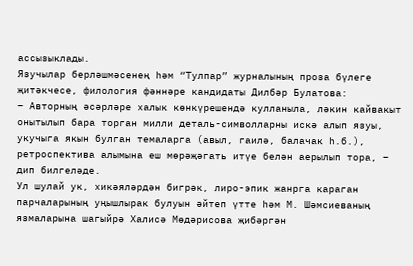ассызыклады.
Язучылар берләшмәсенең һәм “Тулпар” журналының проза бүлеге җитәкчесе, филология фәннәре кандидаты Дилбәр Булатова:
– Авторның әсәрләре халык көнкүрешендә кулланыла, ләкин кайвакыт онытылып бара торган милли деталь-символларны искә алып язуы, укучыга якын булган темаларга (авыл, гаилә, балачак һ.б.), ретроспектива алымына еш мөрәҗәгать итүе белән аерылып тора, – дип билгеләде.
Ул шулай ук, хикәяләрдән бигрәк, лиро-эпик жанрга караган парчаларының уңышлырак булуын әйтеп үтте һәм М. Шәмсиеваның язмаларына шагыйрә Халисә Мөдәрисова җибәргән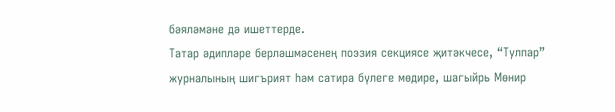бәяләмәне дә ишеттерде.
Татар әдипләре берләшмәсенең поэзия секциясе җитәкчесе, “Тулпар” журналының шигърият һәм сатира бүлеге мөдире, шагыйрь Мөнир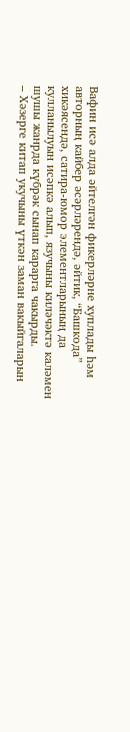Вафин исә алда әйтелгән фикерләрне хуплады һәм авторның кайбер әсәрләрендә, әйтик, “Башкода” хикәясендә, сатира-юмор элементларының да кулланылуын исәпкә алып, язучыны киләчәктә каләмен шушы жанрда күбрәк сынап карарга чакырды.
– Хәзерге китап укучыны үткән заман вакыйгаларын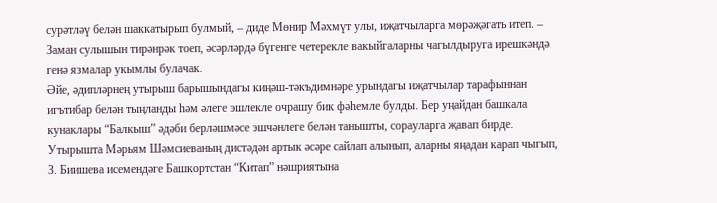сурәтләү белән шаккатырып булмый, – диде Мөнир Мәхмүт улы, иҗатчыларга мөрәҗәгать итеп. – Заман сулышын тирәнрәк тоеп, әсәрләрдә бүгенге четерекле вакыйгаларны чагылдыруга ирешкәндә генә язмалар укымлы булачак.
Әйе, әдипләрнең утырыш барышындагы киңәш-тәкъдимнәре урындагы иҗатчылар тарафыннан игътибар белән тыңланды һәм әлеге эшлекле очрашу бик фәһемле булды. Бер уңайдан башкала кунаклары “Балкыш” әдәби берләшмәсе эшчәнлеге белән танышты, сорауларга җавап бирде.
Утырышта Мәрьям Шәмсиеваның дистәдән артык әсәре сайлап алынып, аларны яңадан карап чыгып, З. Биишева исемендәге Башкортстан “Китап” нәшриятына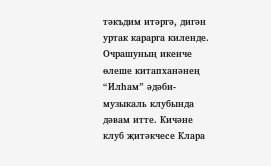тәкъдим итәргә, дигән уртак карарга киленде.
Очрашуның икенче өлеше китапханәнең “Илһам” әдәби-музыкаль клубында дәвам итте. Кичәне клуб җитәкчесе Клара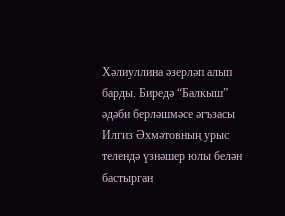Хәлиуллина әзерләп алып барды. Биредә “Балкыш” әдәби берләшмәсе әгъзасы Илгиз Әхмәтовның урыс телендә үзнәшер юлы белән бастырган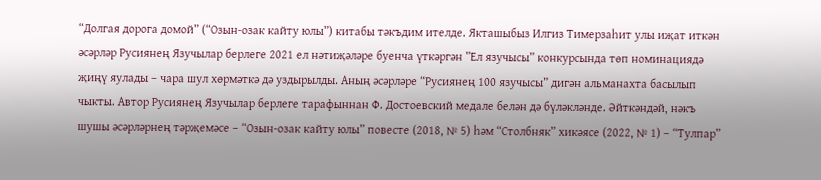“Долгая дорога домой” (“Озын-озак кайту юлы”) китабы тәкъдим ителде. Якташыбыз Илгиз Тимерзаһит улы иҗат иткән әсәрләр Русиянең Язучылар берлеге 2021 ел нәтиҗәләре буенча үткәргән ”Ел язучысы” конкурсында төп номинациядә җиңү яулады – чара шул хөрмәткә дә уздырылды. Аның әсәрләре “Русиянең 100 язучысы” дигән альманахта басылып чыкты. Автор Русиянең Язучылар берлеге тарафыннан Ф. Достоевский медале белән дә бүләкләнде. Әйткәндәй, нәкъ шушы әсәрләрнең тәрҗемәсе – “Озын-озак кайту юлы” повесте (2018, № 5) һәм “Столбняк” хикәясе (2022, № 1) – “Тулпар”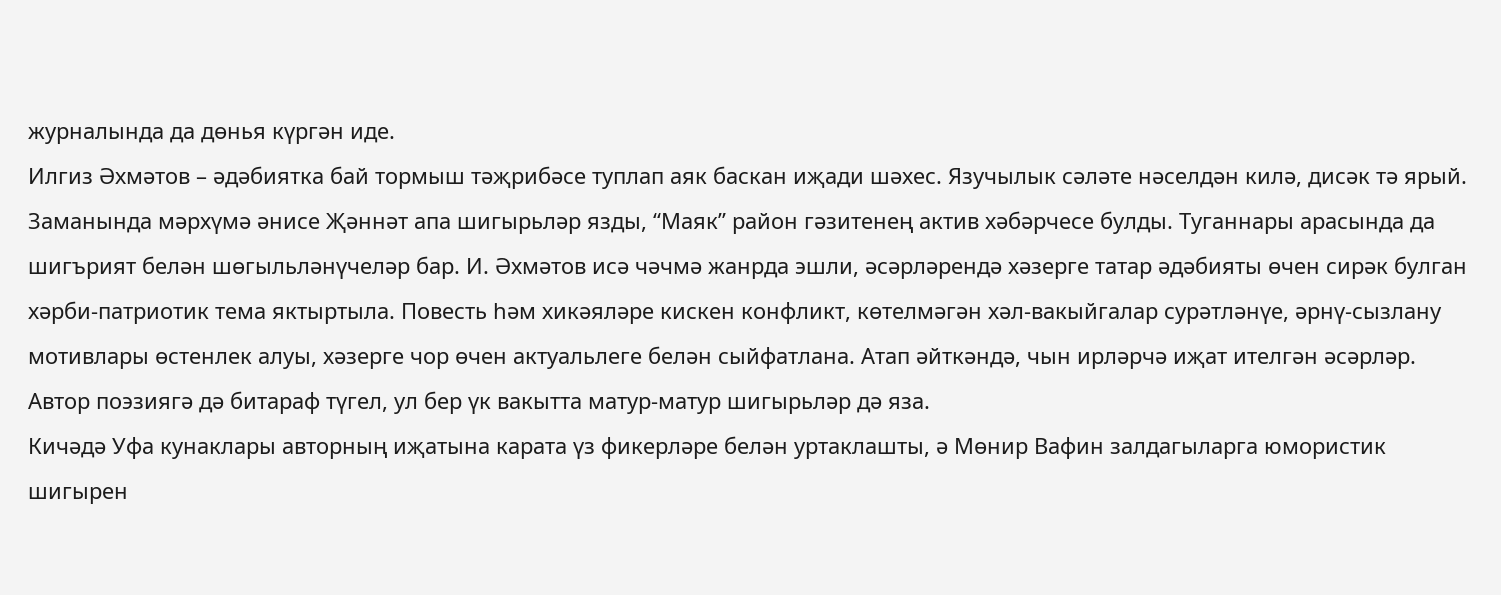журналында да дөнья күргән иде.
Илгиз Әхмәтов – әдәбиятка бай тормыш тәҗрибәсе туплап аяк баскан иҗади шәхес. Язучылык сәләте нәселдән килә, дисәк тә ярый. Заманында мәрхүмә әнисе Җәннәт апа шигырьләр язды, “Маяк” район гәзитенең актив хәбәрчесе булды. Туганнары арасында да шигърият белән шөгыльләнүчеләр бар. И. Әхмәтов исә чәчмә жанрда эшли, әсәрләрендә хәзерге татар әдәбияты өчен сирәк булган хәрби-патриотик тема яктыртыла. Повесть һәм хикәяләре кискен конфликт, көтелмәгән хәл-вакыйгалар сурәтләнүе, әрнү-сызлану мотивлары өстенлек алуы, хәзерге чор өчен актуальлеге белән сыйфатлана. Атап әйткәндә, чын ирләрчә иҗат ителгән әсәрләр. Автор поэзиягә дә битараф түгел, ул бер үк вакытта матур-матур шигырьләр дә яза.
Кичәдә Уфа кунаклары авторның иҗатына карата үз фикерләре белән уртаклашты, ә Мөнир Вафин залдагыларга юмористик шигырен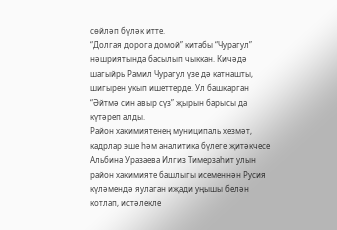сөйләп бүләк итте.
“Долгая дорога домой” китабы “Чурагул” нәшриятында басылып чыккан. Кичәдә шагыйрь Рамил Чурагул үзе дә катнашты, шигырен укып ишеттерде. Ул башкарган “Әйтмә син авыр сүз” җырын барысы да күтәреп алды.
Район хакимиятенең муниципаль хезмәт, кадрлар эше һәм аналитика бүлеге җитәкчесе Альбина Уразаева Илгиз Тимерзаһит улын район хакимияте башлыгы исеменнән Русия күләмендә яулаган иҗади уңышы белән котлап, истәлекле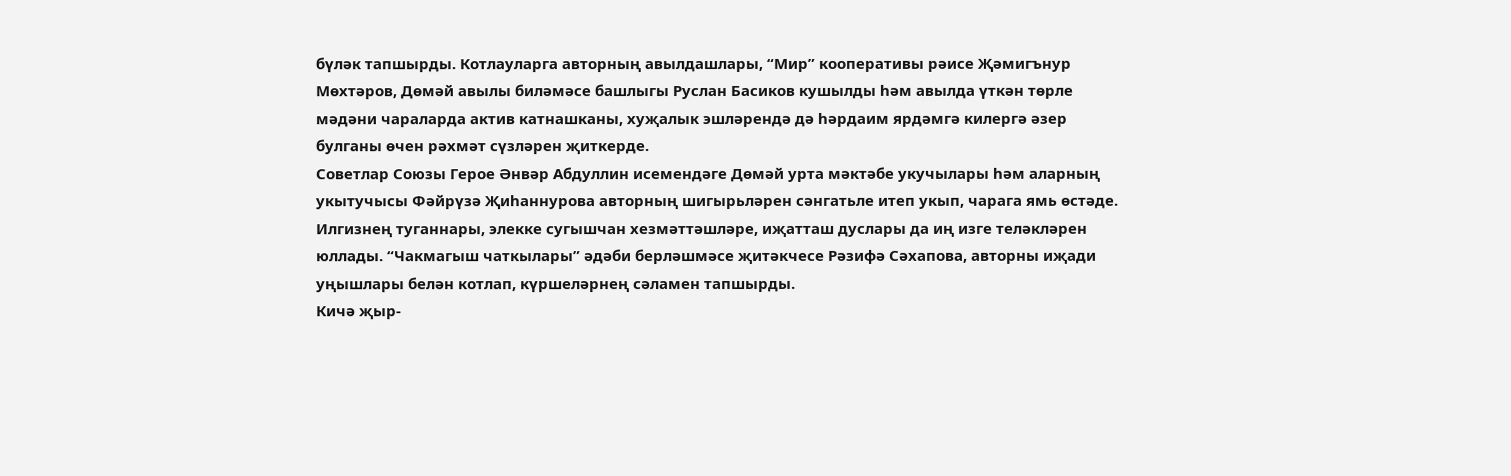бүләк тапшырды. Котлауларга авторның авылдашлары, “Мир” кооперативы рәисе Җәмигънур Мөхтәров, Дөмәй авылы биләмәсе башлыгы Руслан Басиков кушылды һәм авылда үткән төрле мәдәни чараларда актив катнашканы, хуҗалык эшләрендә дә һәрдаим ярдәмгә килергә әзер булганы өчен рәхмәт сүзләрен җиткерде.
Советлар Союзы Герое Әнвәр Абдуллин исемендәге Дөмәй урта мәктәбе укучылары һәм аларның укытучысы Фәйрүзә Җиһаннурова авторның шигырьләрен сәнгатьле итеп укып, чарага ямь өстәде. Илгизнең туганнары, элекке сугышчан хезмәттәшләре, иҗатташ дуслары да иң изге теләкләрен юллады. “Чакмагыш чаткылары” әдәби берләшмәсе җитәкчесе Рәзифә Сәхапова, авторны иҗади уңышлары белән котлап, күршеләрнең сәламен тапшырды.
Кичә җыр-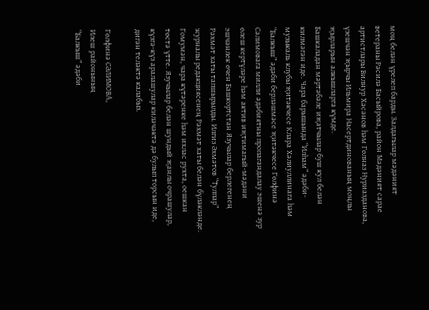моң белән үрелеп барды. Залдагылар мәдәният ветераны Рәсилә Басыйрова, район Мәдәният сарае артистлары Вилнур Хәсәнов һәм Гөлназ Нуриазданова, үзешчән җырчы Ильмира Насертдинованың моңлы җырларын алкышларга күмде.
Башкаладан мәртәбәле иҗатчылар буш кул белән килмәгән иде. Чара барышында “Илһам” әдәби-музыкаль клубы җитәкчесе Клара Хәлиуллинага һәм “Балкыш” әдәби берләшмәсе җитәкчесе Гөлфинә Сәлимовага милли әдәбиятны пропагандалау эшенә зур өлеш кертүләре һәм актив иҗтимагый-мәдәни эшчәнлек өчен Башкортстан Язучылар берлегенең Рәхмәт хаты тапшырылды. Илгиз Әхмәтов “Тулпар” журналы редакциясенең Рәхмәт хаты белән бүләкләнде.
Гомумән, чара күтәренке һәм ихлас рухта, оешкан төстә үтте. Язучылар белән шундый җанлы очрашулар, күзгә-күз аралашулар киләчәктә дә булып торсын иде, дигән теләктә калабыз.

Гөлфинә СӘЛИМОВА,
Илеш районының
“Балкыш” әдәби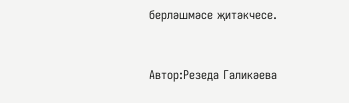берләшмәсе җитәкчесе.


Автор:Резеда Галикәева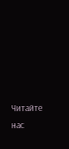Читайте нас